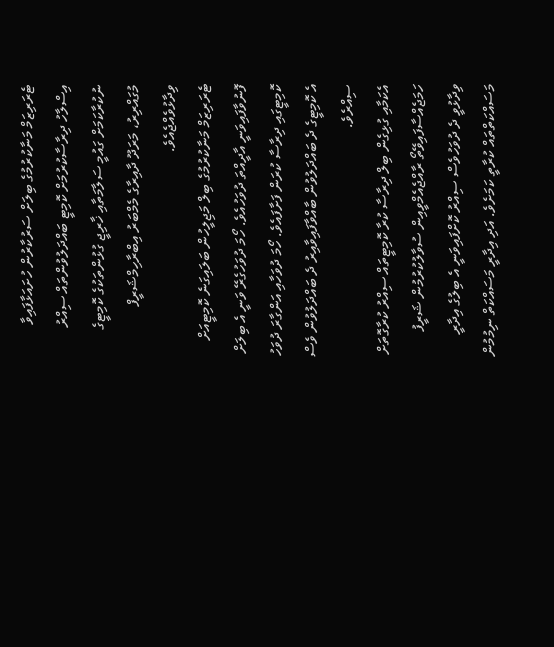ޓެރަރިޒަމް މަނާކުރުމުގެ ބިލަށް ސަރުކާރުން ހުށައަޅާފައިވާ އިސްލާހު ދިރާސާކުރުމަށް ކޮމިޓީ ބައްދަލުވުންތައް ސިއްރު ނުކުރާކަމަށް ގައުމީ ސަލާމަތާއި ޚާރިޖީ ގުޅުންތަކުގެ ކޮމިޓީގެ މުގައްރިރު، މަރަދޫ ދާއިރާގެ މެމްބަރު އިބްރާހިމްޝަރީފް ވިދާޅުވެއްޖެއެވެ.
ޓެރަރިޒަމް މަނާކުރުމުގެ ބިލް މަޖިލީހުން ބަލައިގަނެ ކޮމިޓީއަށް ފޮނުވާފައިވަނީ އާދީއްތަ ދުވަހުއެވެ. ހޯމަ ދުވަހުގެރޭ ވަނީ އެ ބިލަށް ކޮމިޓީގައި ދިރާސާ ކުރަން ފަށާފައެވެ. ހޯމަ ދުވަހާއި އަންގާރަ ދުވަހު އެ ކޮމިޓީގެ ދެ ބައްދަލުވުން ބާއްވާފައިވާއިރު ދެ ބައްދަލުވުން ވެސް ސިއްރެވެ.
އެކަމާއި ގުޅިގެން ބިލް ދިރާސާ ކުރާ ކޮމިޓީތައް ސިއްރު ކުރާގޮތަށް ހަމަޖެއްސާފައިވޭތޯ ރާއްޖެއެމްވީއިން ސުވާލުކުރުމުން ޝަރީފު ވިދާޅުވީ ދެ ދުވަހުވެސް ސިއްރު ކޮށްފައިވަނީ އެ ބިލުގެ އިދާރީ މަސައްކަތްތައް ކުރާތީ ކަމަށެވެ. އަދި އިދާރީ މަސައްކަތް ނިމުމުން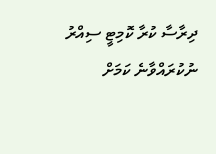ދިރާސާ ކުރާ ކޮމިޓީ ސިއްރު ނުކުރައްވާނެ ކަމަށް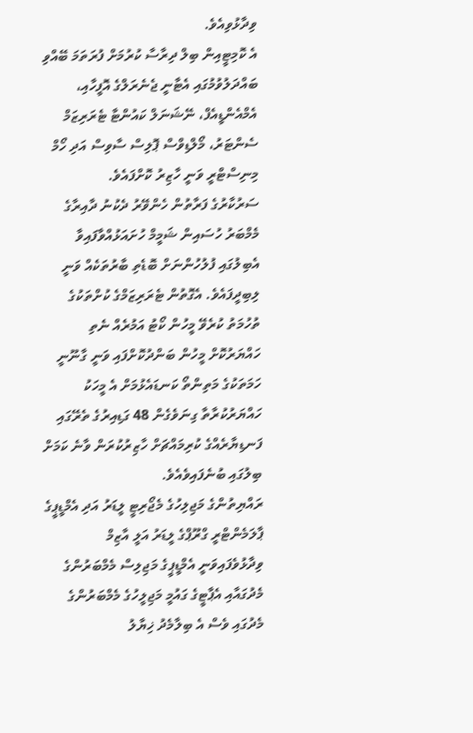ވިދާޅުވިއެވެ.
އެ ކޮމިޓީއިން ބިލް ދިރާސާ ކުރުމަށް ފުރަތަމަ ބޭއްވި ބައްދަލުވުމުގައި އެޓާނީ ޖެނެރަލްގެ އޮފީހާއި، އެމްއެންޑީއެފް، ނޭޝަނަލް ކައުންޓާ ޓެރަރިޒަމް ސެންޓަރު، މޯލްޑިވްސް ޕޮލިސް ސާވިސް އަދި ހޯމް މިނިސްޓްރީ ވަނީ ހާޒިރު ކޮށްފައެވެ.
ސަރުކާރުގެ ފަރާތުން ހެންވޭރު ދެކުނު ދާއިރާގެ މެމްބަރު ހުސައިން ޝަމީމް ހުށައަޅުއްވާފައިވާ އެބިލުގައި ފުލުހުންނަށް ބޮޑެތި ބާރުތަކެއް ވަނީ ލިބިދީފައެވެ. އެގޮތުން ޓެރަރިޒަމްގެ ކުށްތަކުގެ ތުހުމަތު ކުރެވޭ މީހުން ކޯޓު އަމުރެއް ނެތި ހައްޔަރުކޮށް މީހުން ބަންދުކޮށްފައި ވަނީ ގާނޫނީ ހަމަތަކުގެ މަތިންތޯ ކަނޑައެޅުމަށް އެ މީހަކު ހައްޔަރުކުރާތާ ގިނަވެގެން 48 ގަޑިއިރުގެ ތެރޭގައި ފަނޑިޔާރެއްގެ ކުރިމައްޗަށް ހާޒިރުކުރަން ވާނެ ކަމަށް ބިލުގައި ބުނެފައިވެއެވެ.
ރައްޔިތުންގެ މަޖިލިހުގެ މެޖޯރިޓީ ލީޑަރު އަދި އެމްޑީޕީގެ ޕާލަމެންޓްރީ ގްރޫޕްގެ ލީޑަރު އަލީ އާޒިމް ވިދާޅުވެފައިވަނީ އެމްޑީޕީގެ މަޖިލިސް މެމްބަރުންގެ މެދުގައާއި އެޕާޓީގެ ގައުމީ މަޖިލީހުގެ މެމްބަރުންގެ މެދުގައި ވެސް އެ ބިލާމެދު ޚިޔާލު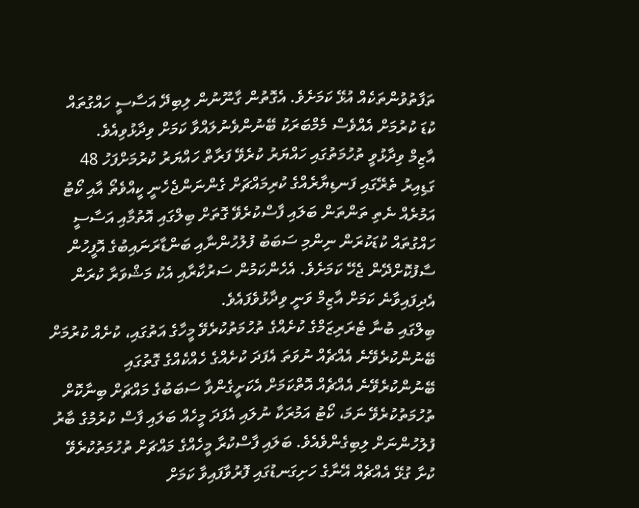ތަފާތުވުންތަކެއް އުޅޭ ކަމަށެވެ. އެގޮތުން ގާނޫނުން ލިބިދޭ އަސާސީ ހައްގުތައް ކުޑަ ކުރުމަށް އެއްވެސް މެމްބަރަކު ބޭނުންވެނުލައްވާ ކަމަށް ވިދާޅުވިއެވެ.
އާޒިމް ވިދާޅުވީ ތުހުމަތުގައި ހައްޔަރު ކުރެވޭ ފަރާތް ހައްޔަރު ކުރުމަށްފަހު 48 ގަޑިއިރު ތެރޭގައި ފަނޑިޔާރެއްގެ ކުރިމައްޗަށް ގެންނަންޖެހެނީ ކީއްވެތޯ އާއި ކޯޓު އަމުރެއް ނެތި ތަންތަން ބަލައި ފާސްކުރެވޭ ގޮތަށް ބިލްގައި އޮތުމާއި އަސާސީ ހައްގުތައް ކުޑަކުރަން ނިންމި ސަބަބު ފުލުހުންނާއި ބަންޑާރަނައިބުގެ އޮފީހުން ސާފުކޮށްދޭން ޖެހޭ ކަމަށެވެ. އެހެންކަމުން ސަރުކާރާއި އެކު މަޝްވަރާ ކުރަން އެދިފައިވާނެ ކަމަށް އާޒިމް ވަނީ ވިދާޅުވެފައެވެ.
ބިލްގައި ބުނާ ޓެރަރިޒަމްގެ ކުށެއްގެ ތުހުމަތުކުރެވޭ މީހާގެ އަތުގައި، ކުށެއް ކުރުމަށް ބޭނުންކުރެވޭނެ އެއްޗެއް ނުވަތަ އެފަދަ ކުށެއްގެ ހެއްކެއްގެ ގޮތުގައި ބޭނުންކުރެވޭނެ އެއްޗެއް އޮތްކަމަށް އެކަށީގެންވާ ސަބަބުގެ މައްޗަށް ބިނާކޮށް ތުހުމަތުކުރެވޭ ނަމަ، ކޯޓު އަމުރަކާ ނުލައި އެފަދަ މީހެއް ބަލައި ފާސް ކުރުމުގެ ބާރު ފުލުހުންނަށް ލިބިގެންވެއެވެ. ބަލައި ފާސްކުރާ މީހެއްގެ މައްޗަށް ތުހުމަތުކުރެވޭ ކުށާ ގުޅޭ އެއްޗެއް އޭނާގެ ހަށިގަނޑުގައި ފޮރުވާފައިވާ ކަމަށް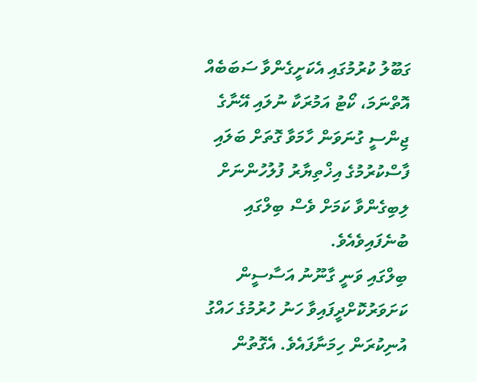ގަބޫލު ކުރުމުގައި އެކަށީގެންވާ ސަބަބެއް އޮތްނަމަ، ކޯޓު އަމުރަކާ ނުލައި އޭނާގެ ޖިންސީ ގުނަވަން ހާމަވާ ގޮތަށް ބަލައި ފާސްކުރުމުގެ އިޚްތިޔާރު ފުލުހުންނަށް ލިބިގެންވާ ކަމަށް ވެސް ބިލްގައި ބުނެފައިވެއެވެ.
ބިލްގައި ވަނީ ގާނޫނު އަސާސީން ކަށަވަރުކޮށްދީފައިވާ ހަނު ހުރުމުގެ ހައްގު އުނިކުރަން ހިމަނާފައެވެ. އެގޮތުން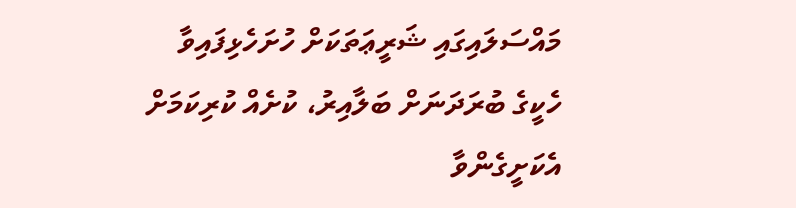މައްސަލައިގައި ޝަރީޢަތަކަށް ހުށަހެޅިފައިވާ ހެކީގެ ބުރަދަނަށް ބަލާއިރު، ކުށެއް ކުރިކަމަށް އެކަށީގެންވާ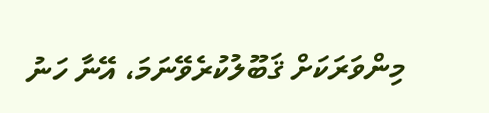މިންވަރަކަށް ޤަބޫލުކުރެވޭނަމަ، އޭނާ ހަނު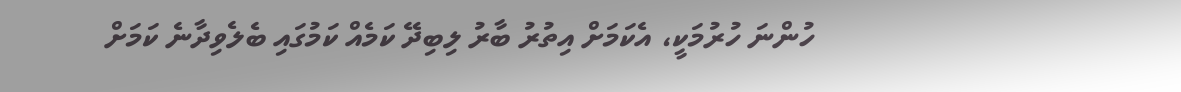ހުންނަ ހުރުމަކީ، އެކަމަށް އިތުރު ބާރު ލިބިދޭ ކަމެއް ކަމުގައި ބެލެވިދާނެ ކަމަށް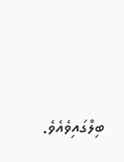ބިލްގައިވެއެވެ.